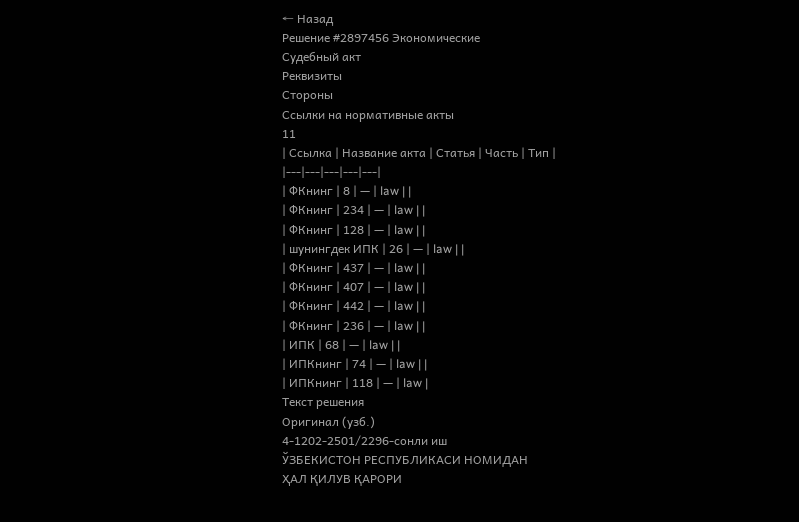← Назад
Решение #2897456 Экономические
Судебный акт
Реквизиты
Стороны
Ссылки на нормативные акты
11
| Ссылка | Название акта | Статья | Часть | Тип |
|---|---|---|---|---|
| ФКнинг | 8 | — | law | |
| ФКнинг | 234 | — | law | |
| ФКнинг | 128 | — | law | |
| шунингдек ИПК | 26 | — | law | |
| ФКнинг | 437 | — | law | |
| ФКнинг | 407 | — | law | |
| ФКнинг | 442 | — | law | |
| ФКнинг | 236 | — | law | |
| ИПК | 68 | — | law | |
| ИПКнинг | 74 | — | law | |
| ИПКнинг | 118 | — | law |
Текст решения
Оригинал (узб.)
4-1202-2501/2296-сонли иш
ЎЗБЕКИСТОН РЕСПУБЛИКАСИ НОМИДАН
ҲАЛ ҚИЛУВ ҚАРОРИ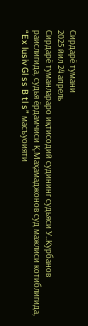Сирдарё тумани
2025 йил 24 апрель
Сирдарё туманлараро иқтисодий судининг судьяси У..Курбанов
раислигида, судья ёрдамчиси Қ.Маҳамаджонов суд мажлиси котиблигида,
“Ex lusiv Gl ss B tl s” масъуоияти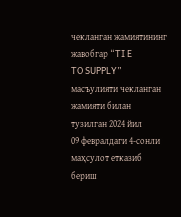чекланган жамиятининг жавобгар “TI E
TO SUPPLY” масъулияти чекланган жамияти билан тузилган 2024 йил
09 февралдаги 4-сонли маҳсулот етказиб бериш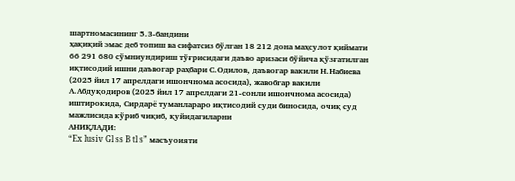шартномасининг 5.3-бандини
ҳақиқий эмас деб топиш ва сифатсиз бўлган 18 212 дона маҳсулот қиймати
66 291 680 сўмниундириш тўғрисидаги даъво аризаси бўйича қўзғатилган
иқтисодий ишни даъвогар раҳбари С.Одилов, даъвогар вакили Н.Набиева
(2025 йил 17 апрелдаги ишончнома асосида), жавобгар вакили
А.Абдуқодиров (2025 йил 17 апрелдаги 21-сонли ишончнома асосида)
иштирокида, Сирдарё туманлараро иқтисодий суди биносида, очиқ суд
мажлисида кўриб чиқиб, қуйидагиларни
АНИҚЛАДИ:
“Ex lusiv Gl ss B tl s” масъуоияти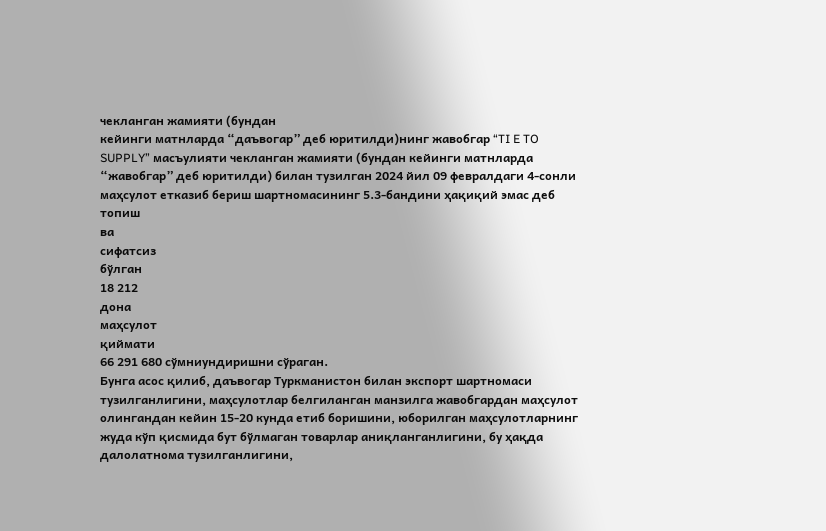чекланган жамияти (бундан
кейинги матнларда “даъвогар” деб юритилди)нинг жавобгар “TI E TO
SUPPLY” масъулияти чекланган жамияти (бундан кейинги матнларда
“жавобгар” деб юритилди) билан тузилган 2024 йил 09 февралдаги 4-сонли
маҳсулот етказиб бериш шартномасининг 5.3-бандини ҳақиқий эмас деб
топиш
ва
сифатсиз
бўлган
18 212
дона
маҳсулот
қиймати
66 291 680 сўмниундиришни сўраган.
Бунга асос қилиб, даъвогар Туркманистон билан экспорт шартномаси
тузилганлигини, маҳсулотлар белгиланган манзилга жавобгардан маҳсулот
олингандан кейин 15-20 кунда етиб боришини, юборилган маҳсулотларнинг
жуда кўп қисмида бут бўлмаган товарлар аниқланганлигини, бу ҳақда
далолатнома тузилганлигини,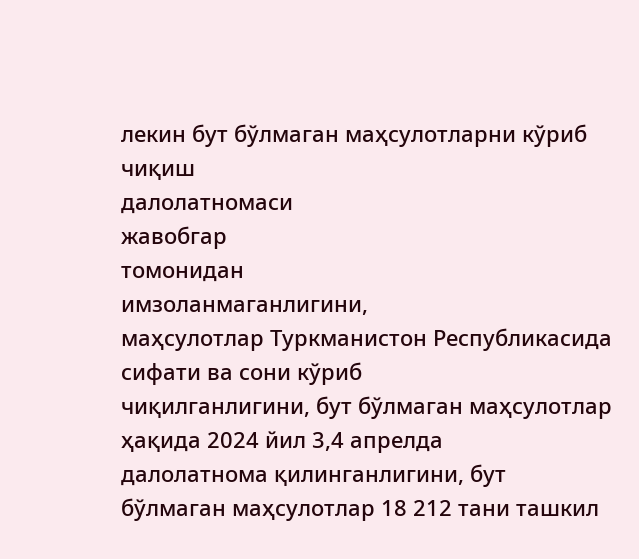лекин бут бўлмаган маҳсулотларни кўриб
чиқиш
далолатномаси
жавобгар
томонидан
имзоланмаганлигини,
маҳсулотлар Туркманистон Республикасида сифати ва сони кўриб
чиқилганлигини, бут бўлмаган маҳсулотлар ҳақида 2024 йил 3,4 апрелда
далолатнома қилинганлигини, бут бўлмаган маҳсулотлар 18 212 тани ташкил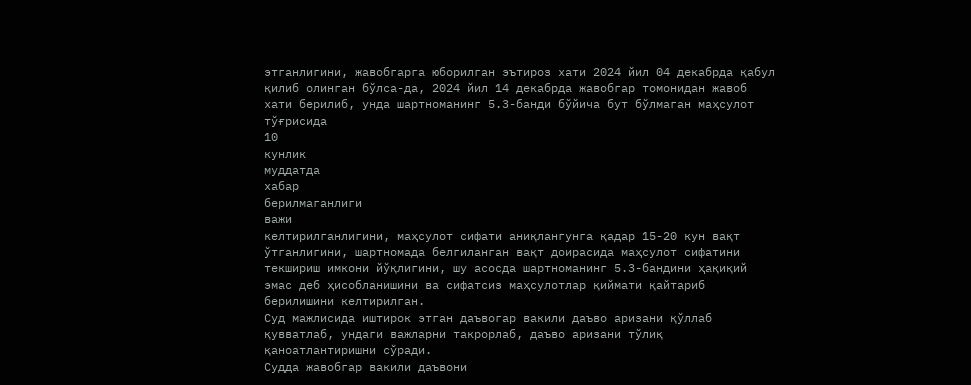этганлигини, жавобгарга юборилган эътироз хати 2024 йил 04 декабрда қабул
қилиб олинган бўлса-да, 2024 йил 14 декабрда жавобгар томонидан жавоб
хати берилиб, унда шартноманинг 5.3-банди бўйича бут бўлмаган маҳсулот
тўғрисида
10
кунлик
муддатда
хабар
берилмаганлиги
важи
келтирилганлигини, маҳсулот сифати аниқлангунга қадар 15-20 кун вақт
ўтганлигини, шартномада белгиланган вақт доирасида маҳсулот сифатини
текшириш имкони йўқлигини, шу асосда шартноманинг 5.3-бандини ҳақиқий
эмас деб ҳисобланишини ва сифатсиз маҳсулотлар қиймати қайтариб
берилишини келтирилган.
Суд мажлисида иштирок этган даъвогар вакили даъво аризани қўллаб
қувватлаб, ундаги важларни такрорлаб, даъво аризани тўлиқ
қаноатлантиришни сўради.
Судда жавобгар вакили даъвони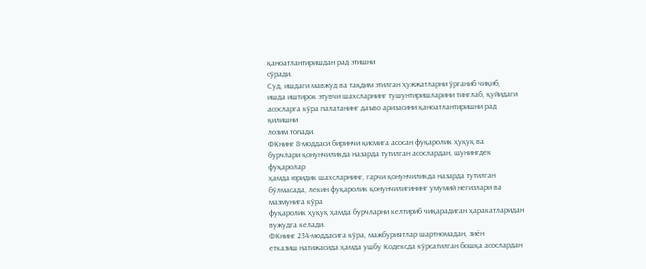қаноатлантиришдан рад этишни
сўради.
Суд, ишдаги мавжуд ва тақдим этилган ҳужжатларни ўрганиб чиқиб,
ишда иштирок этувчи шахсларнинг тушунтиришларини тинглаб, қуйидаги
асосларга кўра палатанинг даъво аризасини қаноатлантиришни рад қилишни
лозим топади.
ФКнинг 8-моддаси биринчи қисмига асосан фуқаролик ҳуқуқ ва
бурчлари қонунчиликда назарда тутилган асослардан, шунингдек фуқаролар
ҳамда юридик шахсларнинг, гарчи қонунчиликда назарда тутилган бўлмасада, лекин фуқаролик қонунчилигининг умумий негизлари ва мазмунига кўра
фуқаролик ҳуқуқ ҳамда бурчларни келтириб чиқарадиган ҳаракатларидан
вужудга келади.
ФКнинг 234-моддасига кўра, мажбуриятлар шартномадан, зиён
етказиш натижасида ҳамда ушбу Кодексда кўрсатилган бошқа асослардан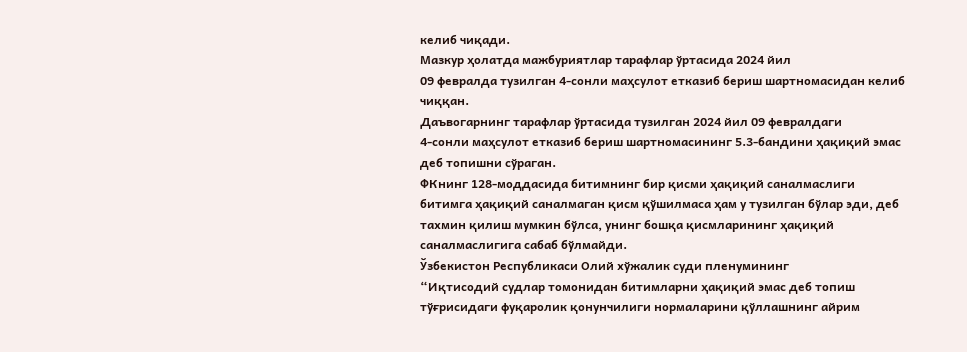келиб чиқади.
Мазкур ҳолатда мажбуриятлар тарафлар ўртасида 2024 йил
09 февралда тузилган 4-сонли маҳсулот етказиб бериш шартномасидан келиб
чиққан.
Даъвогарнинг тарафлар ўртасида тузилган 2024 йил 09 февралдаги
4-сонли маҳсулот етказиб бериш шартномасининг 5.3-бандини ҳақиқий эмас
деб топишни сўраган.
ФКнинг 128-моддасида битимнинг бир қисми ҳақиқий саналмаслиги
битимга ҳақиқий саналмаган қисм қўшилмаса ҳам у тузилган бўлар эди, деб
тахмин қилиш мумкин бўлса, унинг бошқа қисмларининг ҳақиқий
саналмаслигига сабаб бўлмайди.
Ўзбекистон Республикаси Олий хўжалик суди пленумининг
“Иқтисодий судлар томонидан битимларни ҳақиқий эмас деб топиш
тўғрисидаги фуқаролик қонунчилиги нормаларини қўллашнинг айрим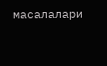масалалари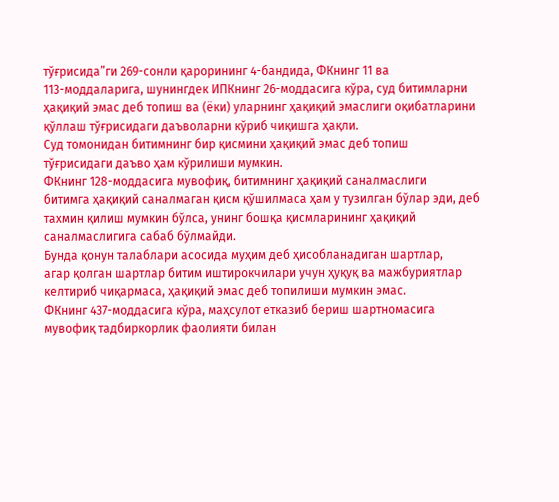тўғрисида”ги 269-сонли қарорининг 4-бандида, ФКнинг 11 ва
113-моддаларига, шунингдек ИПКнинг 26-моддасига кўра, суд битимларни
ҳақиқий эмас деб топиш ва (ёки) уларнинг ҳақиқий эмаслиги оқибатларини
қўллаш тўғрисидаги даъволарни кўриб чиқишга ҳақли.
Суд томонидан битимнинг бир қисмини ҳақиқий эмас деб топиш
тўғрисидаги даъво ҳам кўрилиши мумкин.
ФКнинг 128-моддасига мувофиқ, битимнинг ҳақиқий саналмаслиги
битимга ҳақиқий саналмаган қисм қўшилмаса ҳам у тузилган бўлар эди, деб
тахмин қилиш мумкин бўлса, унинг бошқа қисмларининг ҳақиқий
саналмаслигига сабаб бўлмайди.
Бунда қонун талаблари асосида муҳим деб ҳисобланадиган шартлар,
агар қолган шартлар битим иштирокчилари учун ҳуқуқ ва мажбуриятлар
келтириб чиқармаса, ҳақиқий эмас деб топилиши мумкин эмас.
ФКнинг 437-моддасига кўра, маҳсулот етказиб бериш шартномасига
мувофиқ тадбиркорлик фаолияти билан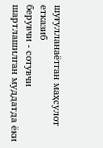шуғулланаётган маҳсулот етказиб
берувчи - сотувчи шартлашилган муддатда ёки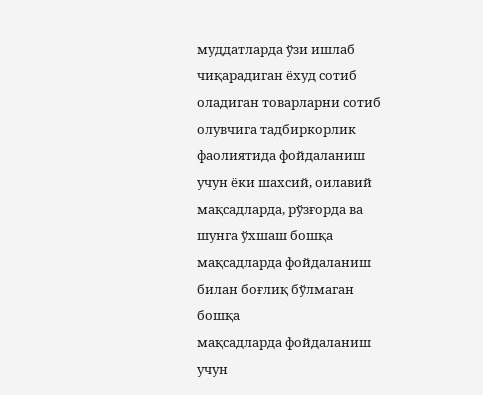муддатларда ўзи ишлаб
чиқарадиган ёхуд сотиб оладиган товарларни сотиб олувчига тадбиркорлик
фаолиятида фойдаланиш учун ёки шахсий, оилавий мақсадларда, рўзғорда ва
шунга ўхшаш бошқа мақсадларда фойдаланиш билан боғлиқ бўлмаган бошқа
мақсадларда фойдаланиш учун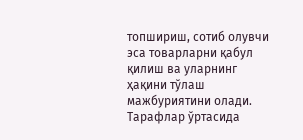топшириш, сотиб олувчи эса товарларни қабул
қилиш ва уларнинг ҳақини тўлаш мажбуриятини олади.
Тарафлар ўртасида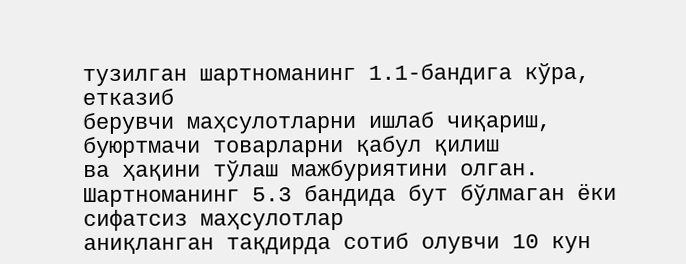тузилган шартноманинг 1.1-бандига кўра, етказиб
берувчи маҳсулотларни ишлаб чиқариш, буюртмачи товарларни қабул қилиш
ва ҳақини тўлаш мажбуриятини олган.
Шартноманинг 5.3 бандида бут бўлмаган ёки сифатсиз маҳсулотлар
аниқланган тақдирда сотиб олувчи 10 кун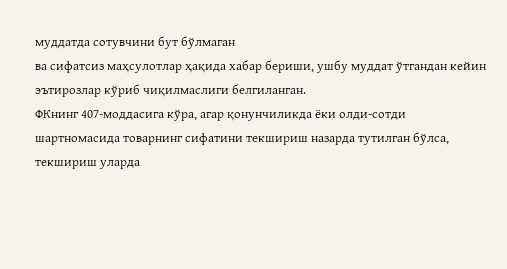муддатда сотувчини бут бўлмаган
ва сифатсиз маҳсулотлар ҳақида хабар бериши, ушбу муддат ўтгандан кейин
эътирозлар кўриб чиқилмаслиги белгиланган.
ФКнинг 407-моддасига кўра, агар қонунчиликда ёки олди-сотди
шартномасида товарнинг сифатини текшириш назарда тутилган бўлса,
текшириш уларда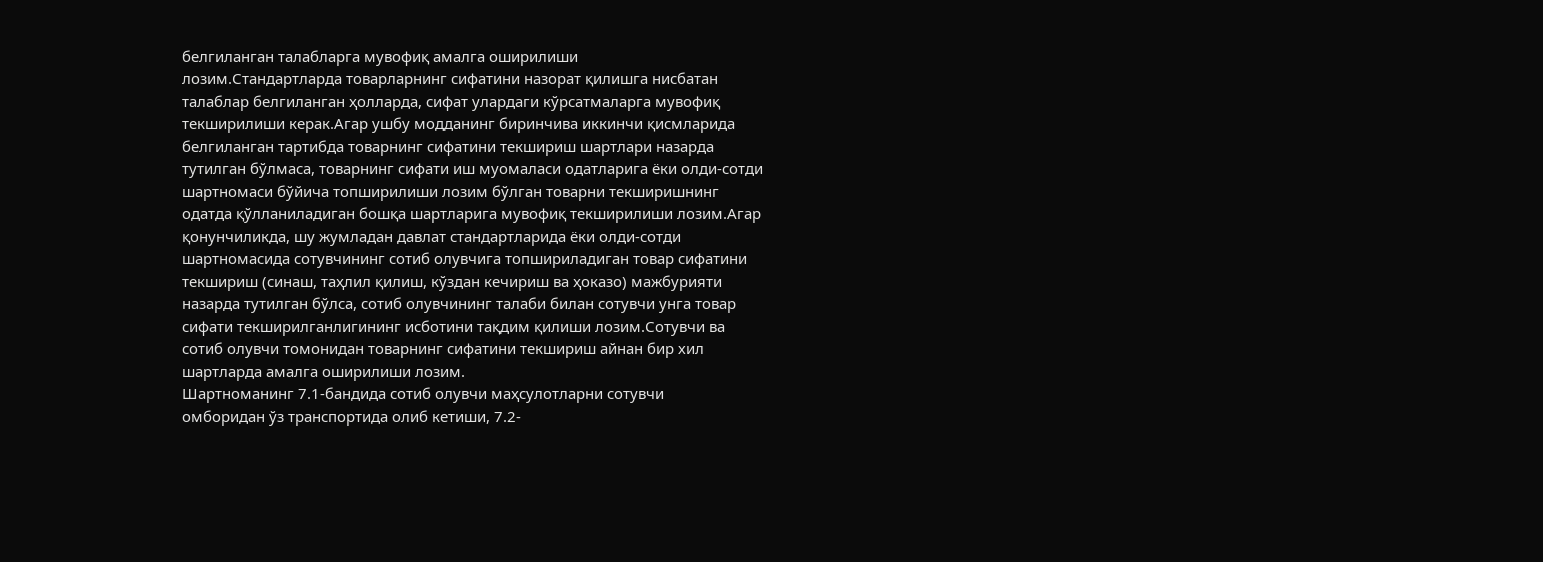белгиланган талабларга мувофиқ амалга оширилиши
лозим.Стандартларда товарларнинг сифатини назорат қилишга нисбатан
талаблар белгиланган ҳолларда, сифат улардаги кўрсатмаларга мувофиқ
текширилиши керак.Агар ушбу модданинг биринчива иккинчи қисмларида
белгиланган тартибда товарнинг сифатини текшириш шартлари назарда
тутилган бўлмаса, товарнинг сифати иш муомаласи одатларига ёки олди-сотди
шартномаси бўйича топширилиши лозим бўлган товарни текширишнинг
одатда қўлланиладиган бошқа шартларига мувофиқ текширилиши лозим.Агар
қонунчиликда, шу жумладан давлат стандартларида ёки олди-сотди
шартномасида сотувчининг сотиб олувчига топшириладиган товар сифатини
текшириш (синаш, таҳлил қилиш, кўздан кечириш ва ҳоказо) мажбурияти
назарда тутилган бўлса, сотиб олувчининг талаби билан сотувчи унга товар
сифати текширилганлигининг исботини тақдим қилиши лозим.Сотувчи ва
сотиб олувчи томонидан товарнинг сифатини текшириш айнан бир хил
шартларда амалга оширилиши лозим.
Шартноманинг 7.1-бандида сотиб олувчи маҳсулотларни сотувчи
омборидан ўз транспортида олиб кетиши, 7.2-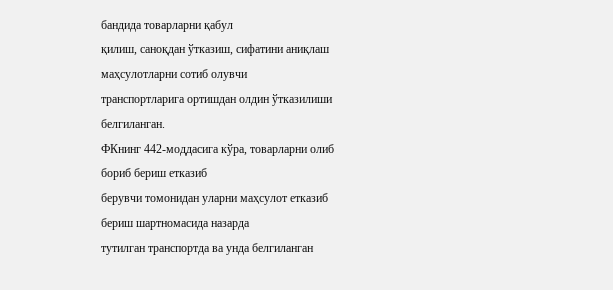бандида товарларни қабул
қилиш, саноқдан ўтказиш, сифатини аниқлаш маҳсулотларни сотиб олувчи
транспортларига ортишдан олдин ўтказилиши белгиланган.
ФКнинг 442-моддасига кўра, товарларни олиб бориб бериш етказиб
берувчи томонидан уларни маҳсулот етказиб бериш шартномасида назарда
тутилган транспортда ва унда белгиланган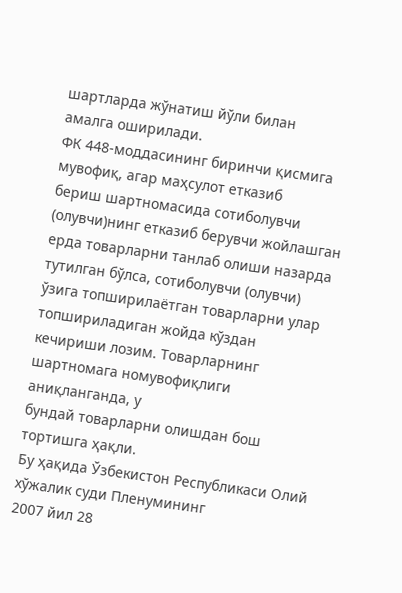шартларда жўнатиш йўли билан
амалга оширилади.
ФК 448-моддасининг биринчи қисмига мувофиқ, агар маҳсулот етказиб
бериш шартномасида сотиболувчи (олувчи)нинг етказиб берувчи жойлашган
ерда товарларни танлаб олиши назарда тутилган бўлса, сотиболувчи (олувчи)
ўзига топширилаётган товарларни улар топшириладиган жойда кўздан
кечириши лозим. Товарларнинг шартномага номувофиқлиги аниқланганда, у
бундай товарларни олишдан бош тортишга ҳақли.
Бу ҳақида Ўзбекистон Республикаси Олий хўжалик суди Пленумининг
2007 йил 28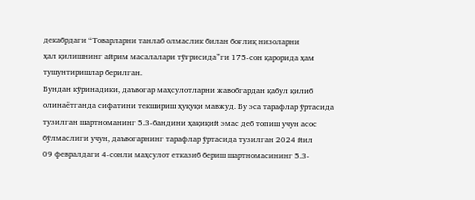декабрдаги “Товарларни танлаб олмаслик билан боғлиқ низоларни
ҳал қилишнинг айрим масалалари тўғрисида”ги 175-сон қарорида ҳам
тушунтиришлар берилган.
Бундан кўринадики, даъвогар маҳсулотларни жавобгардан қабул қилиб
олинаётганда сифатини текшириш ҳуқуқи мавжуд. Бу эса тарафлар ўртасида
тузилган шартноманинг 5.3-бандини ҳақиқий эмас деб топиш учун асос
бўлмаслиги учун, даъвогарнинг тарафлар ўртасида тузилган 2024 йил
09 февралдаги 4-сонли маҳсулот етказиб бериш шартномасининг 5.3-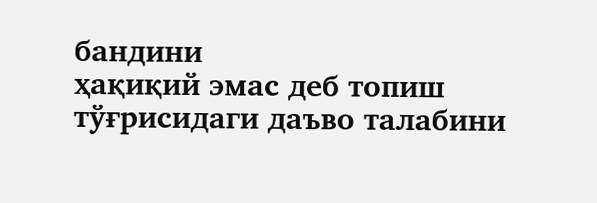бандини
ҳақиқий эмас деб топиш тўғрисидаги даъво талабини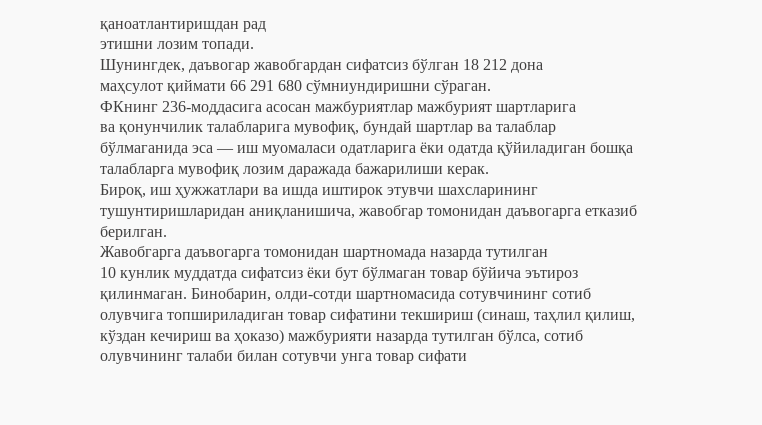қаноатлантиришдан рад
этишни лозим топади.
Шунингдек, даъвогар жавобгардан сифатсиз бўлган 18 212 дона
маҳсулот қиймати 66 291 680 сўмниундиришни сўраган.
ФКнинг 236-моддасига асосан мажбуриятлар мажбурият шартларига
ва қонунчилик талабларига мувофиқ, бундай шартлар ва талаблар
бўлмаганида эса — иш муомаласи одатларига ёки одатда қўйиладиган бошқа
талабларга мувофиқ лозим даражада бажарилиши керак.
Бироқ, иш ҳужжатлари ва ишда иштирок этувчи шахсларининг
тушунтиришларидан аниқланишича, жавобгар томонидан даъвогарга етказиб
берилган.
Жавобгарга даъвогарга томонидан шартномада назарда тутилган
10 кунлик муддатда сифатсиз ёки бут бўлмаган товар бўйича эътироз
қилинмаган. Бинобарин, олди-сотди шартномасида сотувчининг сотиб
олувчига топшириладиган товар сифатини текшириш (синаш, таҳлил қилиш,
кўздан кечириш ва ҳоказо) мажбурияти назарда тутилган бўлса, сотиб
олувчининг талаби билан сотувчи унга товар сифати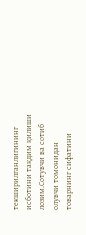текширилганлигининг
исботини тақдим қилиши лозим.Сотувчи ва сотиб олувчи томонидан
товарнинг сифатини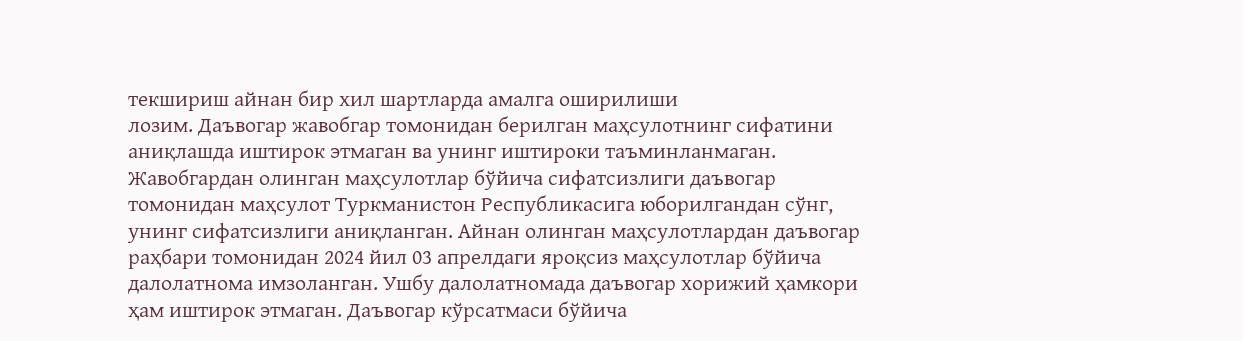текшириш айнан бир хил шартларда амалга оширилиши
лозим. Даъвогар жавобгар томонидан берилган маҳсулотнинг сифатини
аниқлашда иштирок этмаган ва унинг иштироки таъминланмаган.
Жавобгардан олинган маҳсулотлар бўйича сифатсизлиги даъвогар
томонидан маҳсулот Туркманистон Республикасига юборилгандан сўнг,
унинг сифатсизлиги аниқланган. Айнан олинган маҳсулотлардан даъвогар
раҳбари томонидан 2024 йил 03 апрелдаги яроқсиз маҳсулотлар бўйича
далолатнома имзоланган. Ушбу далолатномада даъвогар хорижий ҳамкори
ҳам иштирок этмаган. Даъвогар кўрсатмаси бўйича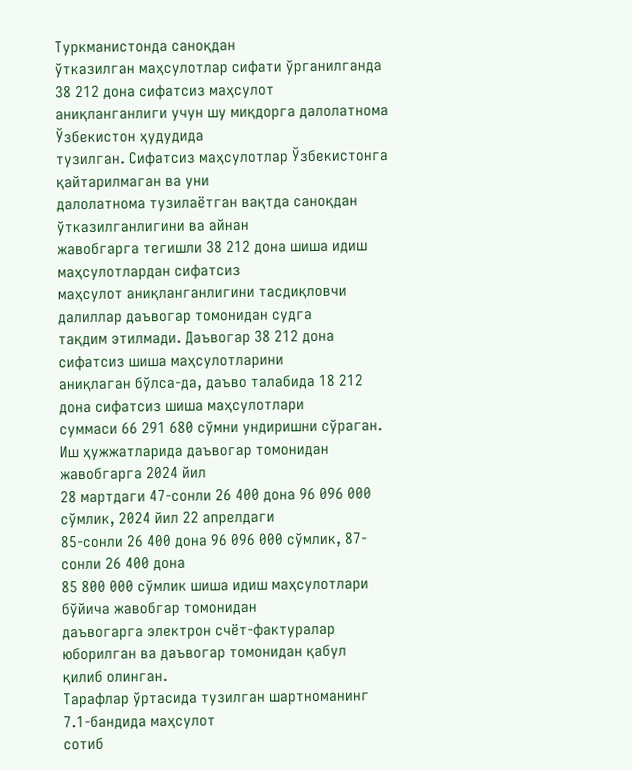Туркманистонда саноқдан
ўтказилган маҳсулотлар сифати ўрганилганда 38 212 дона сифатсиз маҳсулот
аниқланганлиги учун шу миқдорга далолатнома Ўзбекистон ҳудудида
тузилган. Сифатсиз маҳсулотлар Ўзбекистонга қайтарилмаган ва уни
далолатнома тузилаётган вақтда саноқдан ўтказилганлигини ва айнан
жавобгарга тегишли 38 212 дона шиша идиш маҳсулотлардан сифатсиз
маҳсулот аниқланганлигини тасдиқловчи далиллар даъвогар томонидан судга
тақдим этилмади. Даъвогар 38 212 дона сифатсиз шиша маҳсулотларини
аниқлаган бўлса-да, даъво талабида 18 212 дона сифатсиз шиша маҳсулотлари
суммаси 66 291 680 сўмни ундиришни сўраган.
Иш ҳужжатларида даъвогар томонидан жавобгарга 2024 йил
28 мартдаги 47-сонли 26 400 дона 96 096 000 сўмлик, 2024 йил 22 апрелдаги
85-сонли 26 400 дона 96 096 000 сўмлик, 87-сонли 26 400 дона
85 800 000 сўмлик шиша идиш маҳсулотлари бўйича жавобгар томонидан
даъвогарга электрон счёт-фактуралар юборилган ва даъвогар томонидан қабул
қилиб олинган.
Тарафлар ўртасида тузилган шартноманинг 7.1-бандида маҳсулот
сотиб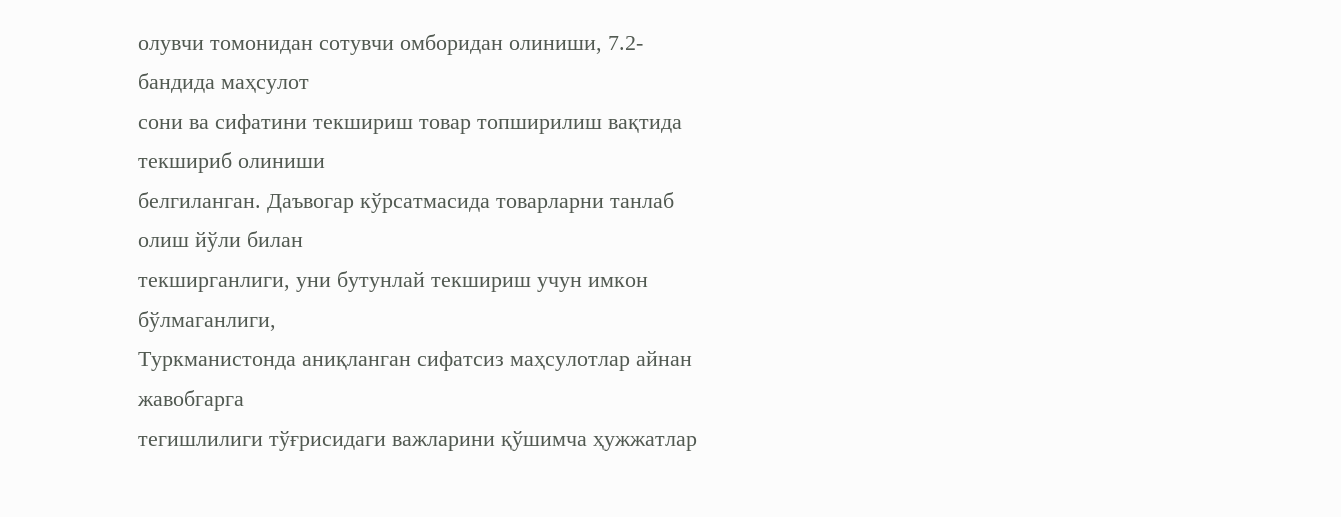олувчи томонидан сотувчи омборидан олиниши, 7.2-бандида маҳсулот
сони ва сифатини текшириш товар топширилиш вақтида текшириб олиниши
белгиланган. Даъвогар кўрсатмасида товарларни танлаб олиш йўли билан
текширганлиги, уни бутунлай текшириш учун имкон бўлмаганлиги,
Туркманистонда аниқланган сифатсиз маҳсулотлар айнан жавобгарга
тегишлилиги тўғрисидаги важларини қўшимча ҳужжатлар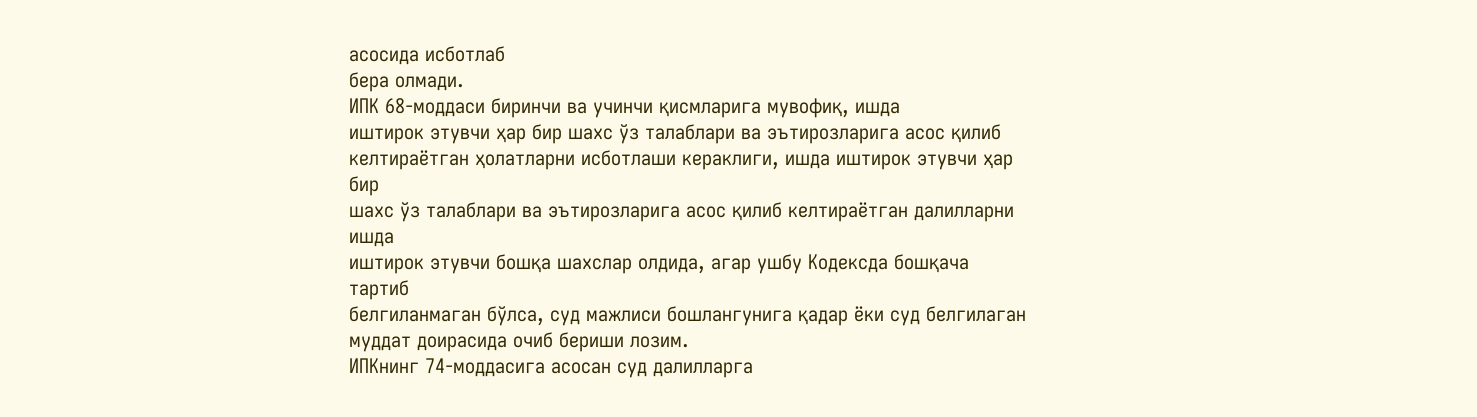асосида исботлаб
бера олмади.
ИПК 68-моддаси биринчи ва учинчи қисмларига мувофиқ, ишда
иштирок этувчи ҳар бир шахс ўз талаблари ва эътирозларига асос қилиб
келтираётган ҳолатларни исботлаши кераклиги, ишда иштирок этувчи ҳар бир
шахс ўз талаблари ва эътирозларига асос қилиб келтираётган далилларни ишда
иштирок этувчи бошқа шахслар олдида, агар ушбу Кодексда бошқача тартиб
белгиланмаган бўлса, суд мажлиси бошлангунига қадар ёки суд белгилаган
муддат доирасида очиб бериши лозим.
ИПКнинг 74-моддасига асосан суд далилларга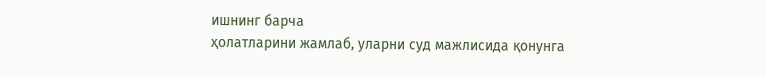ишнинг барча
ҳолатларини жамлаб, уларни суд мажлисида қонунга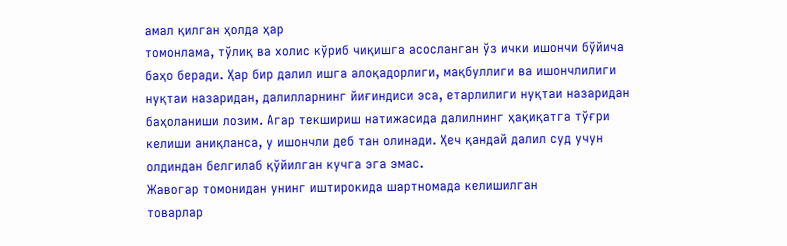амал қилган ҳолда ҳар
томонлама, тўлиқ ва холис кўриб чиқишга асосланган ўз ички ишончи бўйича
баҳо беради. Ҳар бир далил ишга алоқадорлиги, мақбуллиги ва ишончлилиги
нуқтаи назаридан, далилларнинг йиғиндиси эса, етарлилиги нуқтаи назаридан
баҳоланиши лозим. Агар текшириш натижасида далилнинг ҳақиқатга тўғри
келиши аниқланса, у ишончли деб тан олинади. Ҳеч қандай далил суд учун
олдиндан белгилаб қўйилган кучга эга эмас.
Жавогар томонидан унинг иштирокида шартномада келишилган
товарлар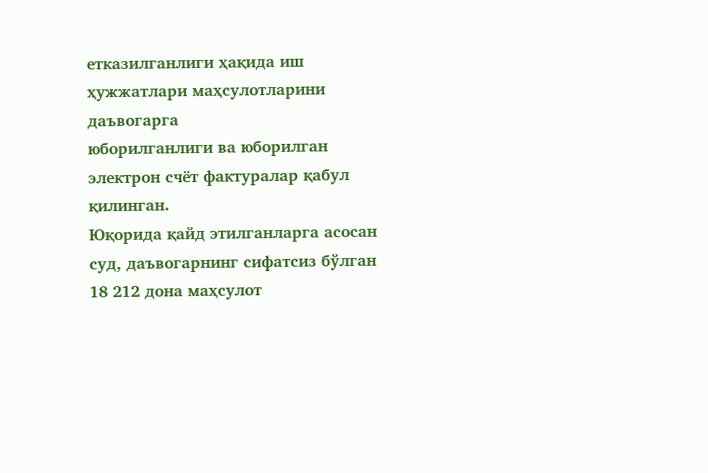етказилганлиги ҳақида иш ҳужжатлари маҳсулотларини даъвогарга
юборилганлиги ва юборилган электрон счёт фактуралар қабул қилинган.
Юқорида қайд этилганларга асосан суд, даъвогарнинг сифатсиз бўлган
18 212 дона маҳсулот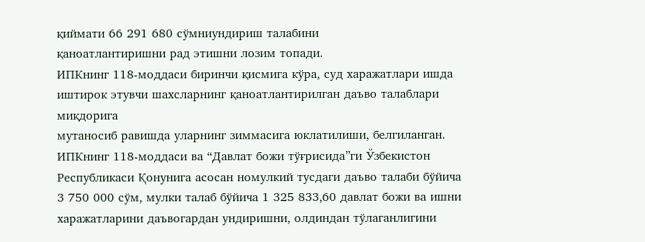қиймати 66 291 680 сўмниундириш талабини
қаноатлантиришни рад этишни лозим топади.
ИПКнинг 118-моддаси биринчи қисмига кўра, суд харажатлари ишда
иштирок этувчи шахсларнинг қаноатлантирилган даъво талаблари миқдорига
мутаносиб равишда уларнинг зиммасига юклатилиши, белгиланган.
ИПКнинг 118-моддаси ва “Давлат божи тўғрисида”ги Ўзбекистон
Республикаси Қонунига асосан номулкий тусдаги даъво талаби бўйича
3 750 000 сўм, мулки талаб бўйича 1 325 833,60 давлат божи ва ишни
харажатларини даъвогардан ундиришни, олдиндан тўлаганлигини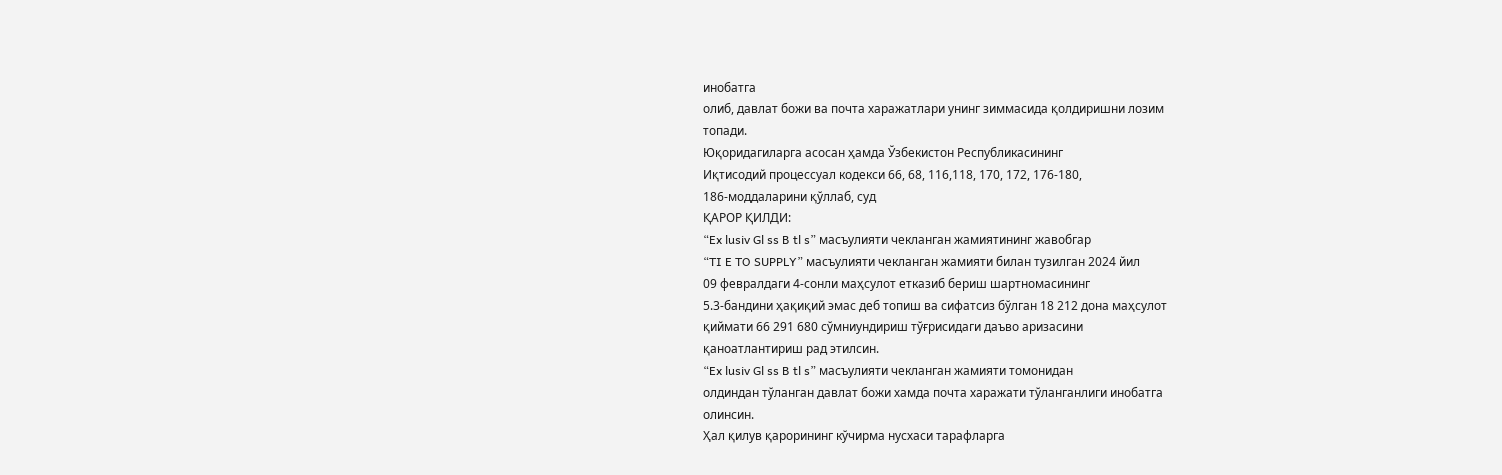инобатга
олиб, давлат божи ва почта харажатлари унинг зиммасида қолдиришни лозим
топади.
Юқоридагиларга асосан ҳамда Ўзбекистон Республикасининг
Иқтисодий процессуал кодекси 66, 68, 116,118, 170, 172, 176-180,
186-моддаларини қўллаб, суд
ҚАРОР ҚИЛДИ:
“Ex lusiv Gl ss B tl s” масъулияти чекланган жамиятининг жавобгар
“TI E TO SUPPLY” масъулияти чекланган жамияти билан тузилган 2024 йил
09 февралдаги 4-сонли маҳсулот етказиб бериш шартномасининг
5.3-бандини ҳақиқий эмас деб топиш ва сифатсиз бўлган 18 212 дона маҳсулот
қиймати 66 291 680 сўмниундириш тўғрисидаги даъво аризасини
қаноатлантириш рад этилсин.
“Ex lusiv Gl ss B tl s” масъулияти чекланган жамияти томонидан
олдиндан тўланган давлат божи хамда почта харажати тўланганлиги инобатга
олинсин.
Ҳал қилув қарорининг кўчирма нусхаси тарафларга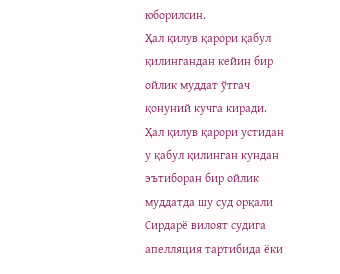юборилсин.
Ҳал қилув қарори қабул қилингандан кейин бир ойлик муддат ўтгач
қонуний кучга киради.
Ҳал қилув қарори устидан у қабул қилинган кундан эътиборан бир ойлик
муддатда шу суд орқали Сирдарё вилоят судига апелляция тартибида ёки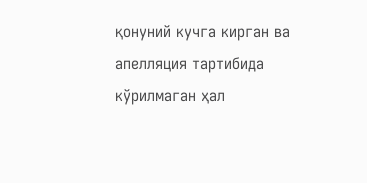қонуний кучга кирган ва апелляция тартибида кўрилмаган ҳал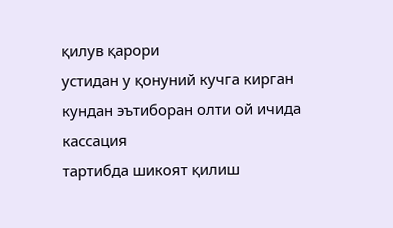қилув қарори
устидан у қонуний кучга кирган кундан эътиборан олти ой ичида кассация
тартибда шикоят қилиш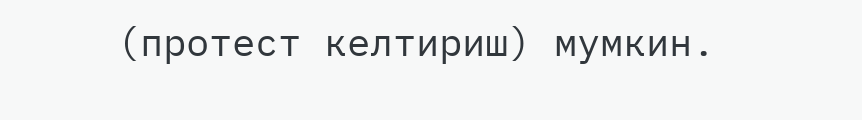(протест келтириш) мумкин.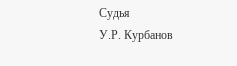Судья
У.Р. Курбанов